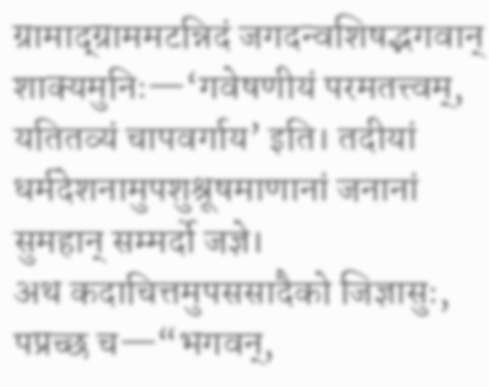ग्रामाद्ग्राममटन्निदं जगदन्वशिषद्भगवान् शाक्यमुनिः—‘गवेषणीयं परमतत्त्वम्, यतितव्यं चापवर्गाय’ इति। तदीयां धर्मदेशनामुपशुश्रूषमाणानां जनानां सुमहान् सम्मर्दो जज्ञे।
अथ कदाचित्तमुपससादैको जिज्ञासुः, पप्रच्छ च—“भगवन्,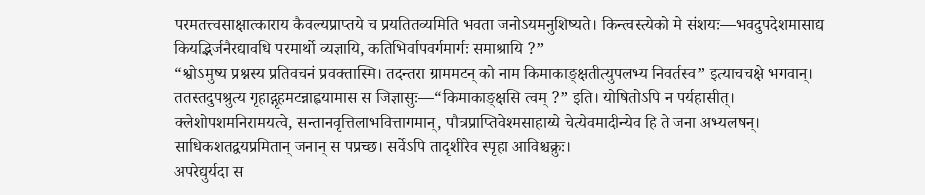परमतत्त्वसाक्षात्काराय कैवल्यप्राप्तये च प्रयतितव्यमिति भवता जनोऽयमनुशिष्यते। किन्त्वस्त्येको मे संशयः—भवदुपदेशमासाद्य कियद्भिर्जनैरद्यावधि परमार्थो व्यज्ञायि, कतिभिर्वापवर्गमार्गः समाश्रायि ?”
“श्वोऽमुष्य प्रश्नस्य प्रतिवचनं प्रवक्तास्मि। तदन्तरा ग्राममटन् को नाम किमाकाङ्क्षतीत्युपलभ्य निवर्तस्व” इत्याचचक्षे भगवान्।
ततस्तदुपश्रुत्य गृहाद्गृहमटन्नाह्वयामास स जिज्ञासुः—“किमाकाङ्क्षसि त्वम् ?” इति। योषितोऽपि न पर्यहासीत्। क्लेशोपशमनिरामयत्वे, सन्तानवृत्तिलाभवित्तागमान्, पौत्रप्राप्तिवेश्मसाहाय्ये चेत्येवमादीन्येव हि ते जना अभ्यलषन्। साधिकशतद्वयप्रमितान् जनान् स पप्रच्छ। सर्वेऽपि तादृशीरेव स्पृहा आविश्चक्रुः।
अपरेद्युर्यदा स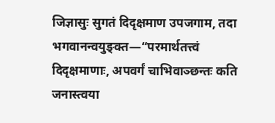जिज्ञासुः सुगतं दिदृक्षमाण उपजगाम, तदा भगवानन्वयुङ्क्त—“परमार्थतत्त्वं दिदृक्षमाणाः, अपवर्गं चाभिवाञ्छन्तः कति जनास्त्वया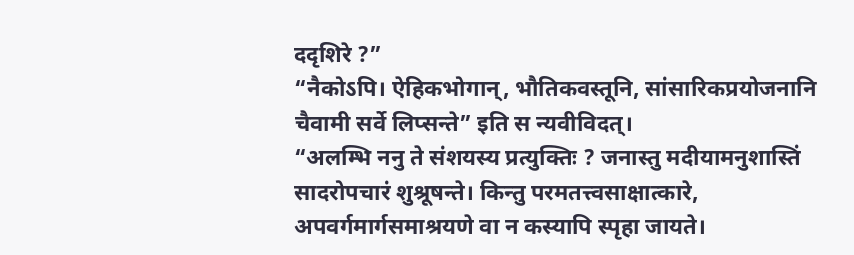ददृशिरे ?”
“नैकोऽपि। ऐहिकभोगान्, भौतिकवस्तूनि, सांसारिकप्रयोजनानि चैवामी सर्वे लिप्सन्ते” इति स न्यवीविदत्।
“अलम्भि ननु ते संशयस्य प्रत्युक्तिः ? जनास्तु मदीयामनुशास्तिं सादरोपचारं शुश्रूषन्ते। किन्तु परमतत्त्वसाक्षात्कारे, अपवर्गमार्गसमाश्रयणे वा न कस्यापि स्पृहा जायते।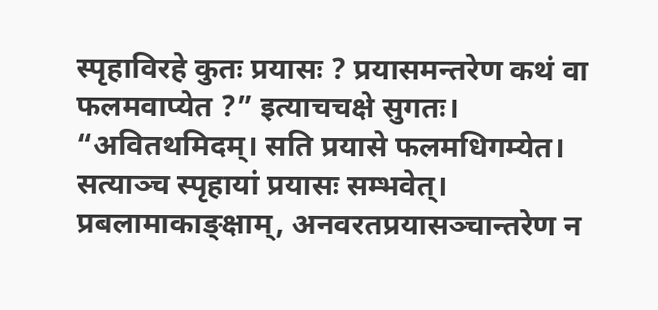स्पृहाविरहे कुतः प्रयासः ? प्रयासमन्तरेण कथं वा फलमवाप्येत ?” इत्याचचक्षे सुगतः।
“अवितथमिदम्। सति प्रयासे फलमधिगम्येत। सत्याञ्च स्पृहायां प्रयासः सम्भवेत्। प्रबलामाकाङ्क्षाम्, अनवरतप्रयासञ्चान्तरेण न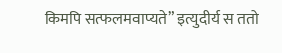किमपि सत्फलमवाप्यते” इत्युदीर्य स ततो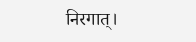निरगात्।